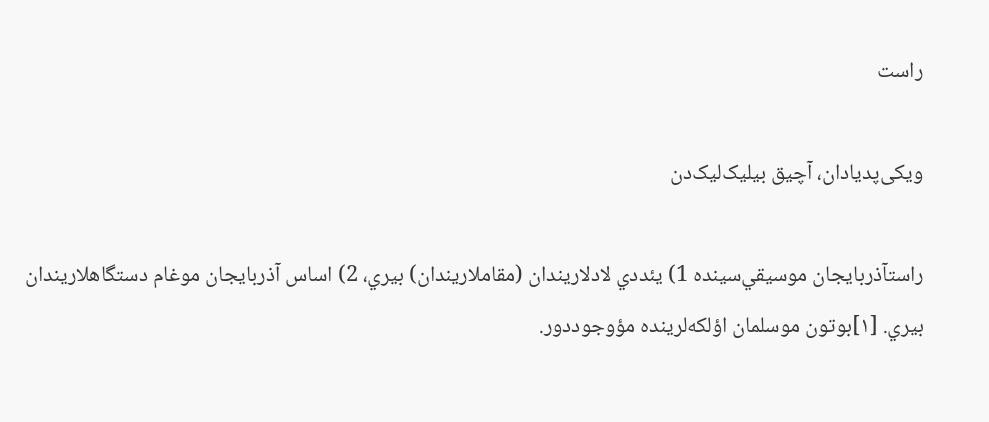راست

ویکی‌پدیادان، آچیق بیلیک‌لیک‌دن

راستآذربايجان موسيقي‌سينده 1) يئددي لادلاريندان (مقاملاريندان) بيري، 2) اساس آذربايجان موغام دستگاهلاريندان بيري. [۱]بوتون موسلمان اؤلکه‌لرينده مؤوجوددور.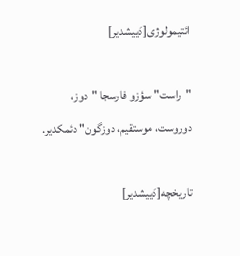ائتيمولوژی[دَییشدیر]

"راست" سؤزو فارسجا "دوز، دوروست، موستقيم، دوزگون" دئمکدير.

تاريخچه[دَییشدیر]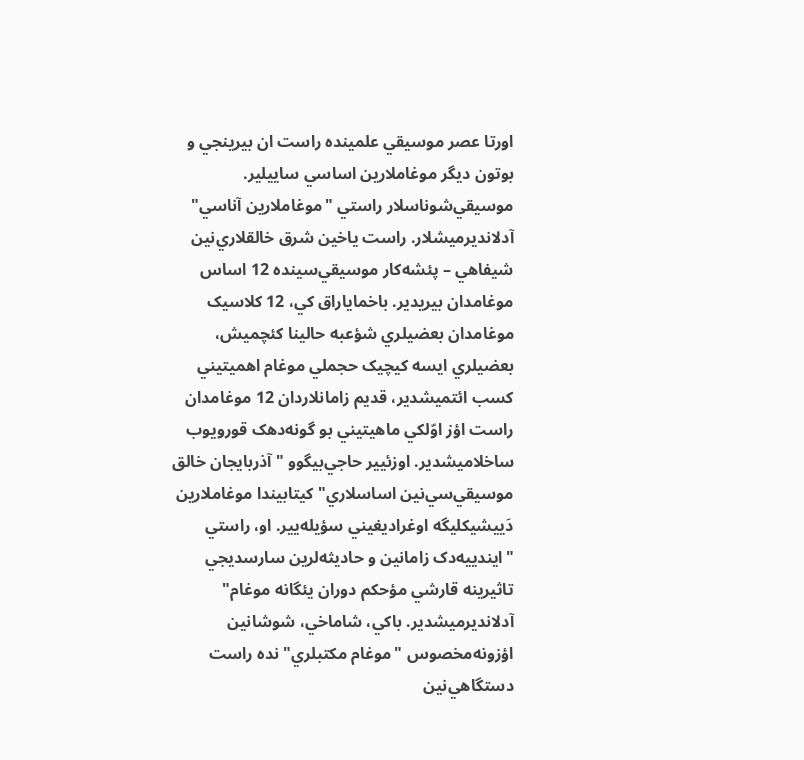اورتا عصر موسيقي علمينده راست ان بيرينجي و بوتون ديگر موغاملارين اساسي ساييلير. موسيقي‌شوناسلار راستي "موغاملارين آناسي" آدلانديرميشلار. راست ياخين شرق خالقلاري‌نین شيفاهي – پئشه‌کار موسيقي‌سينده 12 اساس موغامدان بيريدير. باخماياراق کي، 12 کلاسيک موغامدان بعضيلري شؤعبه حالينا کئچميش، بعضيلري ايسه کيچيک حجملي موغام اهميتيني کسب ائتميشدير، قديم زامانلاردان 12 موغامدان راست اؤز اوّلکي ماهيتيني بو گونه‌دهک قورويوب ساخلاميشدير. اوزئيير حاجي‌بيگوو "آذربايجان خالق موسيقي‌سي‌‌نین اساسلاري" کيتابيندا موغاملارين دَييشيکليگه اوغراديغيني سؤيله‌يير. او، راستي "ايندييه‌دک زاما‌نین و حاديثه‌لرين سارسديجي تاثيرينه قارشي مؤحکم دوران يئگانه موغام" آدلانديرميشدير. باکي، شاماخي، شوشا‌نین اؤزونه‌مخصوس "موغام مکتبلري"نده راست دستگاهي‌‌نین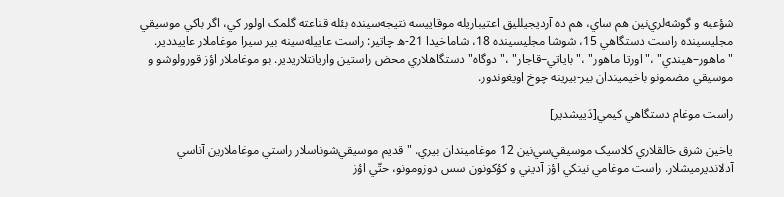شؤعبه و گوشه‌لري‌نین هم ساي، هم ده آرديجيلليق اعتيباريله موقاييسه نتيجه‌سينده بئله قناعته گلمک اولور کي، اگر باکي موسيقي مجليسينده راست دستگاهي 15، شوشا مجليسينده 18، شاماخيدا 21-ه چاتير: راست عاييله‌سينه بير سيرا موغاملار عاييددير. "ماهور–هيندي" ،"اورتا ماهور" ،"باياتي–قاجار" ،"دوگاه" دستگاهلاري محض راستين واريانتلاريدير. بو موغاملار اؤز قورولوشو و موسيقي مضمونو باخيميندان بير-بيرينه چوخ اويغوندور.

راست موغام دستگاهي کيمي[دَییشدیر]

ياخين شرق خالقلاري کلاسيک موسيقي‌سي‌نین 12 موغاميندان بيري. "قديم موسيقي‌شوناسلار راستي موغاملارين آناسي آدلانديرميشلار. راست موغامي ‌نینکي اؤز آديني و کؤکونون سس دوزومونو، حتّي اؤز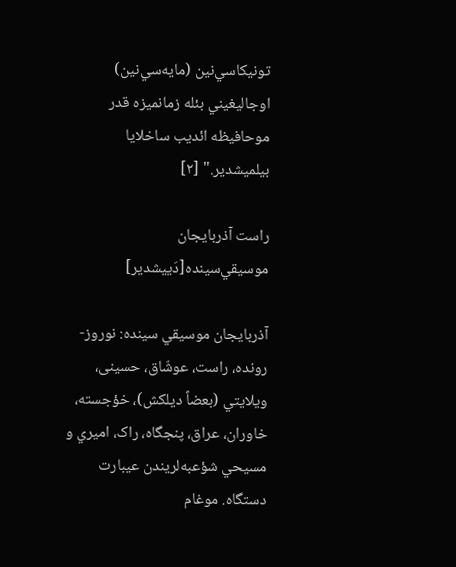تونيکاسي‌نین (مايه‌سي‌نین) اوجاليغيني بئله زمانميزه قدر موحافيظه ائديب ساخلايا بيلميشدير." [۲]

راست آذربايجان موسيقي‌سينده[دَییشدیر]

آذربايجان موسيقي سينده: نوروز-رونده، راست، عوشّاق، حسینی، ويلايتي (بعضاً ديلکش)، خؤجسته، خاوران، عراق، پنجگاه، راک، اميري و مسيحي شؤعبه‌لريندن عيبارت دستگاه. موغام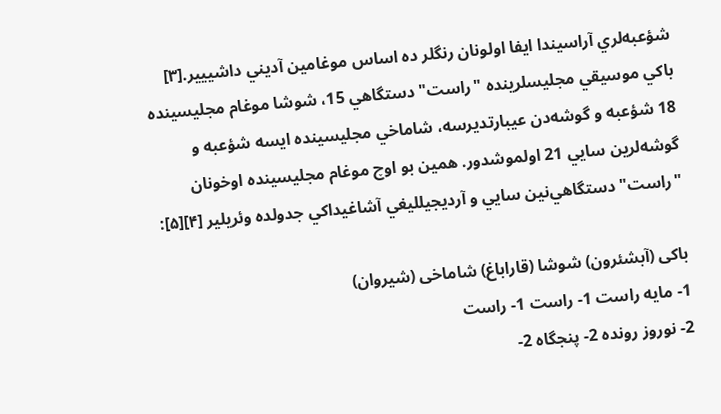شؤعبه‌لري آراسيندا ايفا اولونان رنگلر ده اساس موغامين آديني داشييير.[۳] باکي موسيقي مجليسلرينده "راست" دستگاهي 15، شوشا موغام مجليسينده 18 شؤعبه و گوشه‌دن عيبارتديرسه، شاماخي مجليسينده ايسه شؤعبه و گوشه‌لرين سايي 21 اولموشدور. همين بو اوچ موغام مجليسينده اوخونان "راست" دستگاهي‌نین سايي و آرديجيلليغي آشاغيداکي جدولده وئريلير [۴][۵]:

باکی (آبشئرون) شوشا (قاراباغ) شاماخی (شیروان)
1- مایه راست 1- راست 1- راست
2- نوروز رونده 2- پنجگاه 2-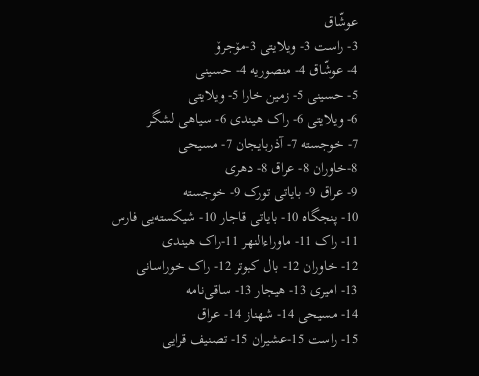عوشّاق
3- راست 3- ویلایتی 3-مۆجرۆ
4- عوشّاق 4- منصوریه 4- حسینی
5- حسینی 5- زمین خارا 5- ویلایتی
6- ویلایتی 6- راک هیندی 6- سیاهی لشگر
7- خوجسته 7- آذربایجان 7- مسیحی
8-خاوران 8- عراق 8- دهری
9- عراق 9- بایاتی تورک 9- خوجسته
10- پنجگاه 10- بایاتی قاجار 10- شیکسته‌یی فارس
11- راک 11- ماوراءالنهر 11-راک هیندی
12- خاوران 12- بال کبوتر 12- راک خوراسانی
13- امیری 13- هیجار 13- ساقی‌نامه
14- مسیحی 14- شهناز 14- عراق
15- راست 15-عشیران 15- تصنیف قرایی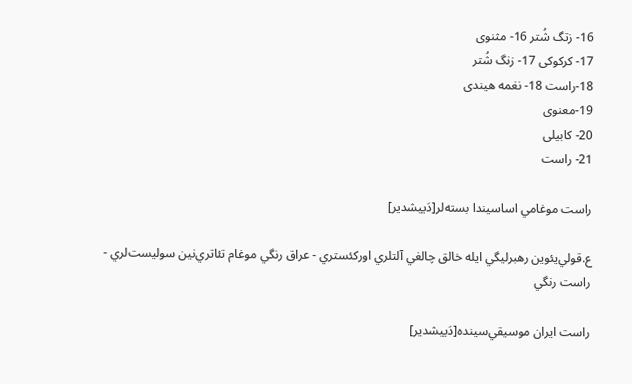16- زتگ شُتر 16- مثنوی
17- کرکوکی 17- زنگ شُتر
18-راست 18- نغمه‌ هیندی
19-معنوی
20- کابیلی
21- راست

راست موغامي اساسيندا بسته‌لر[دَییشدیر]

ع.قولي‌يئوين رهبرليگي ايله خالق چالغي آلتلري اورکئستري - عراق رنگي موغام تئاتري‌نین سوليست‌لري - راست رنگي

راست ايران موسيقي‌سينده[دَییشدیر]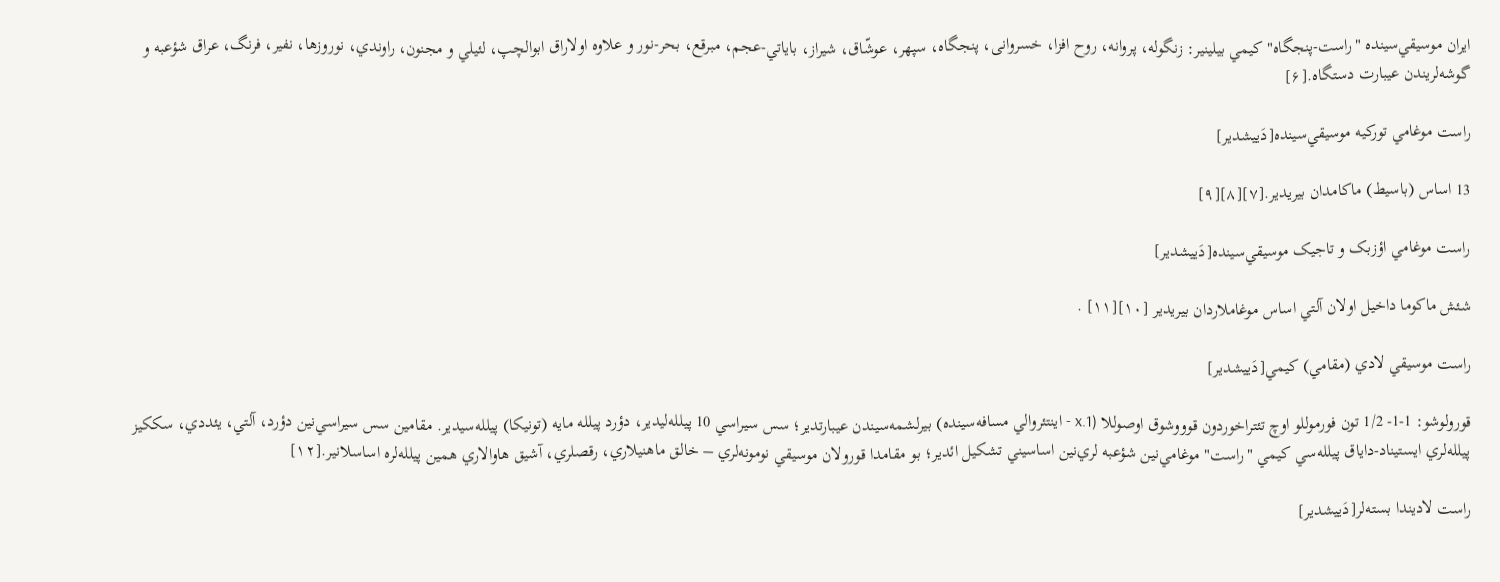ايران موسيقي‌سينده "راست-پنجگاه" کيمي بيلينير: زنگوله، پروانه، روح افزا، خسروانی، پنجگاه، سپهر، عوشّاق، شيراز، باياتي-عجم، مبرقع، بحر-نور و علاوه اولاراق ابوالچپ، لئيلي و مجنون، راوندي، نوروزها، نفير، فرنگ، عراق شؤعبه و گوشه‌لريندن عيبارت دستگاه.[۶]

راست موغامي تورکيه موسيقي‌سينده[دَییشدیر]

13 اساس (باسيط) ماکامدان بيريدير.[۷][۸][۹]

راست موغامي اؤزبک و تاجيک موسيقي‌سينده[دَییشدیر]

شئش ماکوما داخيل اولان آلتي اساس موغاملاردان بيريدير [۱۰][۱۱] .

راست موسيقي لادي (مقامي) کيمي[دَییشدیر]

قورولوشو: 1-1- 1/2 تون فورموللو اوچ تئتراخوردون قوووشوق اوصوللا (x.1 - اينتئروالي مسافه‌سينده) بيرلشمه‌سيندن عيبارتدير؛ سس سيراسي 10 پيلله‌ليدير، دؤرد پيلله مايه (تونيکا) پيلله‌سيدير. مقامين سس سيراسي‌نین دؤرد، آلتي، يئددي، سککيز پيلله‌لري ايستيناد-داياق پيلله‌سي کيمي "راست" موغامي‌نین شؤعبه لري‌نین اساسيني تشکيل ائدير؛ بو مقامدا قورولان موسيقي نومونه‌لري – خالق ماهنيلاري، رقصلري، آشيق هاوالاري همين پيلله‌لره اساسلانير.[۱۲]

راست لاديندا بسته‌لر[دَییشدیر]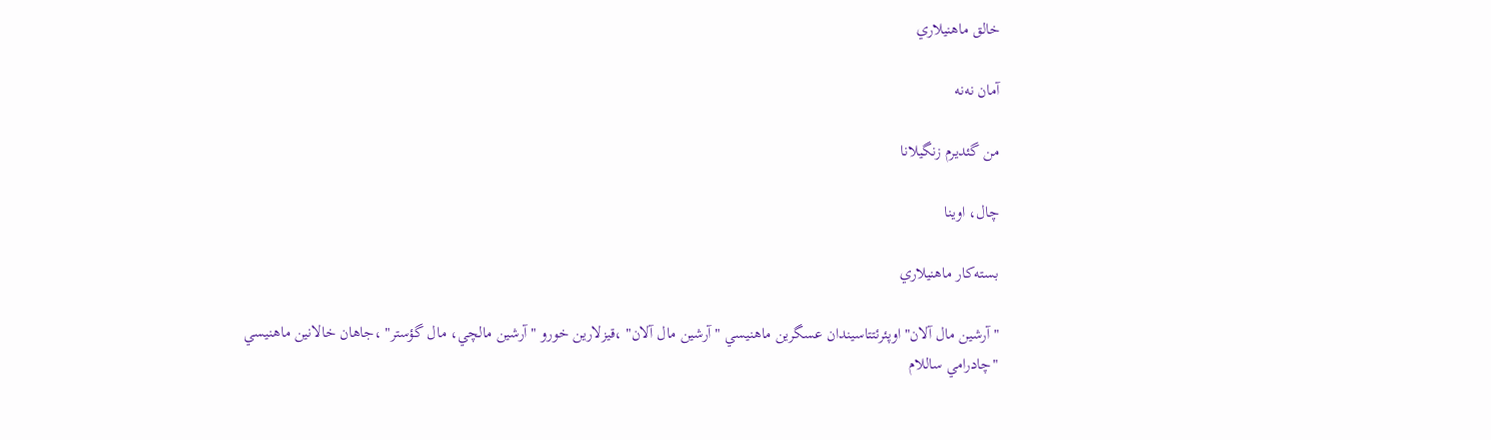خالق ماهنيلاري

آمان نه‌نه

من گئديرم زنگيلانا

چال، اوينا

بسته‌کار ماهنيلاري

"آرشين مال آلان" اوپئرئتتاسيندان عسگرين ماهنيسي "آرشين مال آلان" ،قيزلارين خورو "آرشين مالچي، مال گؤستر" ،جاهان خالا‌نین ماهنيسي "چادرامي ساللام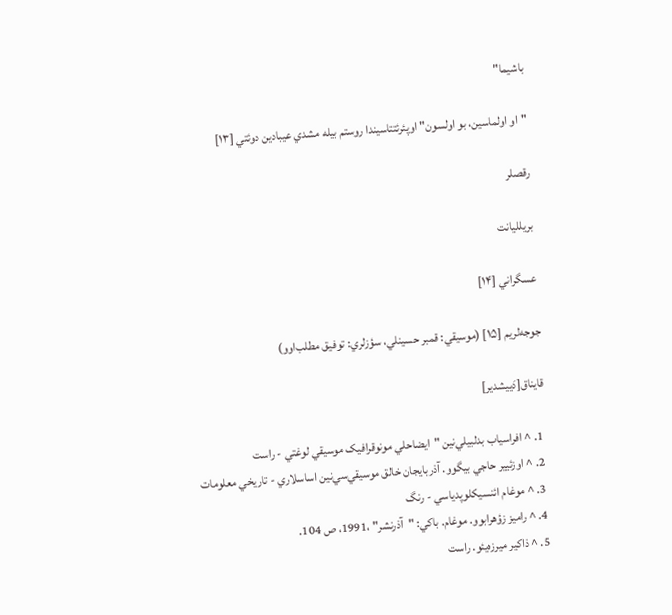باشيما"

"او اولماسين، بو اولسون" اوپئرئتتاسيندا روستم بيله مشدي عیبادین دوئتي [۱۳]

رقصلر

بريلليانت

عسگراني [۱۴]

جوجه‌لريم [۱۵] (موسيقي: قمبر حسینلي، سؤزلري: توفيق مطلب‌اوو)

قايناق[دَییشدیر]

  1. ^ افراسياب بدلبيلي‌نین "ايضاحلي مونوقرافيک موسيقي لوغتي - راست
  2. ^ اوزئيير حاجي بيگوو. آذربايجان خالق موسيقي‌سي‌نین اساسلاري - تاريخي معلومات
  3. ^ موغام ائنسيکلوپدياسي - رنگ
  4. ^ راميز زؤهرابوو. موغام. باکي: "آذرنشر" ،1991، ص 104.
  5. ^ ذاکير ميرزه‌يئو. راست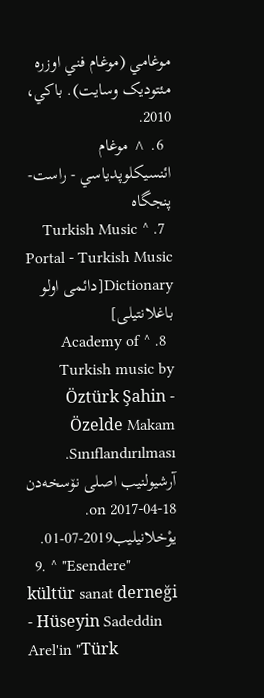موغامي (موغام فني اوزره مئتوديک وسايت). باکي، 2010.
  6. ^ موغام ائنسيکلوپدياسي - راست-پنجگاه
  7. ^ Turkish Music Portal - Turkish Music Dictionary[دائمی اولو باغلانتیلی]
  8. ^ Academy of Turkish music by Öztürk Şahin - Özelde Makam Sınıflandırılması. آرشیولنیب اصلی نۆسخه‌دن on 2017-04-18. یوْخلانیلیب2019-07-01.
  9. ^ "Esendere" kültür sanat derneği - Hüseyin Sadeddin Arel'in "Türk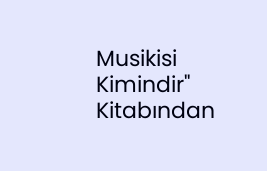Musikisi Kimindir" Kitabından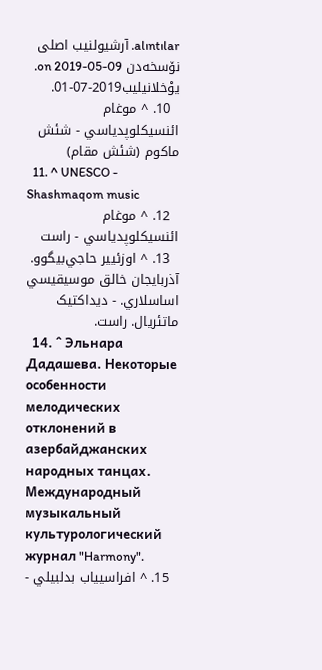alıntılar. آرشیولنیب اصلی نۆسخه‌دن on 2019-05-09. یوْخلانیلیب2019-07-01.
  10. ^ موغام ائنسيکلوپدياسي - شئش ماکوم (شئش مقام)
  11. ^ UNESCO - Shashmaqom music
  12. ^ موغام ائنسيکلوپدياسي - راست
  13. ^ اوزئيير حاجي‌بيگوو. آذربايجان خالق موسيقيسي اساسلاري. - ديداکتيک ماتئريال. راست.
  14. ^ Эльнара Дадашева. Некоторые особенности мелодических отклонений в азербайджанских народных танцах. Международный музыкальный культурологический журнал "Harmony".
  15. ^ افراسيياب بدلبيلي -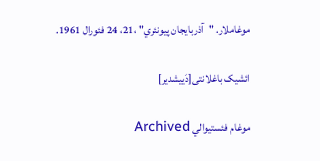موغاملار. "آذربايجان پيونئري" ،21، 24 فئورال 1961.

ائشیک باغلانتی[دَییشدیر]

موغام فئستيوالي Archived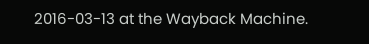2016-03-13 at the Wayback Machine.